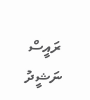ރައީސް ނަޝީދު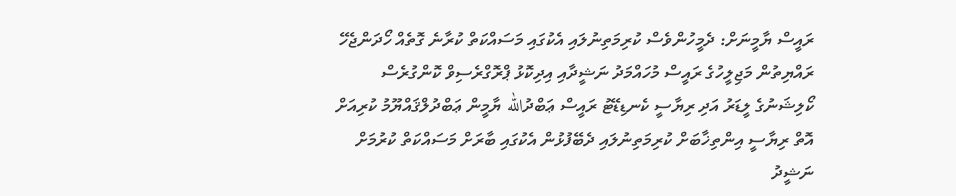ރައީސް ޔާމީނަށް: ދެމީހުންވެސް ކުރިމަތިނުލައި އެކުގައި މަސައްކަތް ކުރާނެ ގޮތެއް ހޯދަންޖެހޭ
ރައްޔިތުން މަޖިލީހުގެ ރައީސް މުހައްމަދު ނަޝީދާއި އިދިކޮޅު ޕްރޮގްރެސިވް ކޮންގުރެސް ކޯލިޝަނުގެ ލީޑަރު އަދި ރިޔާސީ ކެނޑިޑޭޓު ރައީސް ޢަބްދުالله ޔާމީން ޢަބްދުލްޤައްޔޫމު ކުރިއަށް އޮތް ރިޔާސީ އިންތިޚާބަށް ކުރިމަތިނުލައި ދެބޭފުޅުން އެކުގައި ބާރަށް މަސައްކަތް ކުރުމަށް ނަޝީދު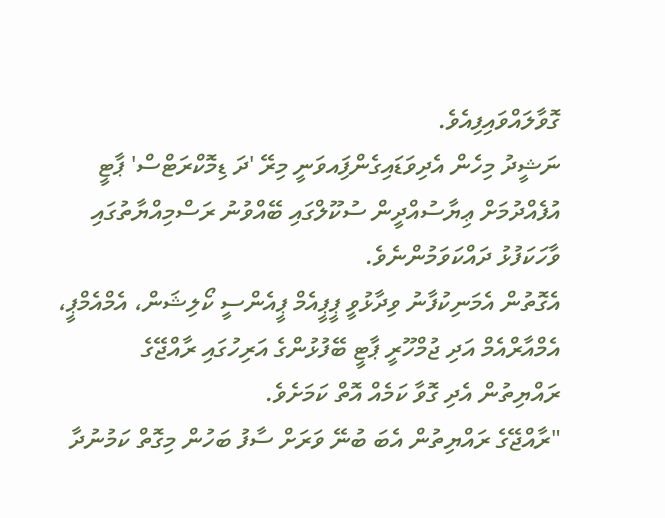ގޮވާލައްވައިފިއެވެ.
ނަޝީދު މިހެން އެދިވަޑައިގެންފަިއވަނީ މިރޭ 'ދަ ޑިމޮކްރަޓްސް' ޕާޓީ އުފެއްދުމަށް ޢިޔާސުއްދީން ސުކޫލްގައި ބޭއްވުނު ރަސްމިއްޔާތުގައި ވާހަކަފުޅު ދައްކަވަމުންނެވެ.
އެގޮތުން އެމަނިކުފާނު ވިދާޅުވީ ޕީޕީއެމް ޕީއެންސީ ކޯލިޝަން، އެމްއެމްޕީ، އެމްއާރްއެމް އަދި ޖުމްހޫރީ ޕާޓީ ބޭފުޅުންގެ އަރިހުގައި ރާއްޖޭގެ ރައްޔިތުން އެދި ގޮވާ ކަމެއް އޮތް ކަމަށެވެ.
"ރާއްޖޭގެ ރައްޔިތުން އެބަ ބުނޭ ވަރަށް ސާފު ބަހުން މިގޮތް ކަމުނުދާ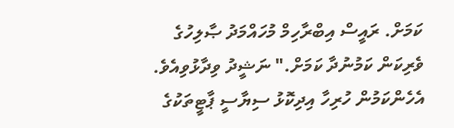ކަމަށް. ރައީސް އިބްރާހިމް މުހައްމަދު ޞާލިހުގެ ވެރިކަން ކަމުނުދާ ކަމަށް." ނަޝީދު ވިދާޅުވިއެވެ.
އެހެންކަމުން ހުރިހާ އިދިކޮޅު ސިޔާސީ ޕާޓީތަކުގެ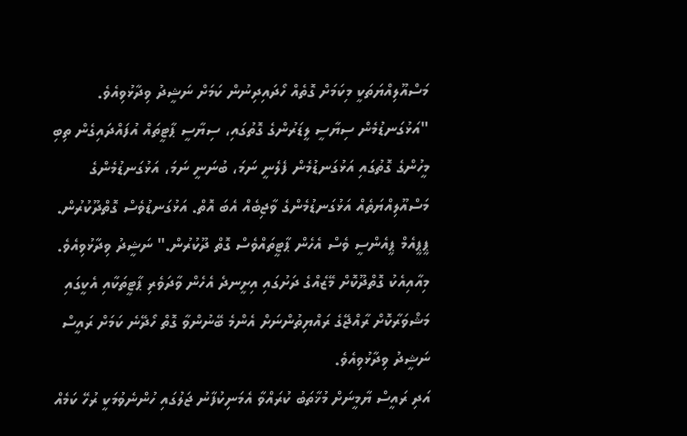މަސްއޫލިއްޔަތަކީ މިކަމަށް ގޮތެއް ހޯދައިދިނުން ކަމަށް ނަޝީދު ވިދާޅުވިއެވެ.
"އަޅުގަނޑުމެން ސިޔާސީ ލީޑަރުންގެ ގޮތުގައި، ސިޔާސީ ޕާޓީތައް އުފައްދައިގެން ތިބި މީހުންގެ ގޮތުގައި އަޅުގަނޑުމެން ފެލެނީ ނަމަ، ބުނަނީ ނަމަ، އަޅުގަނޑުމެންގެ މަސްއޫލިއްޔަތެއް އަޅުގަނޑުމެންގެ ވާޖިބެއް އެބަ އޮތް. އަޅުގަނޑުވެސް ގޮތްދޫކުރުން. ޕީޕީއެމް ޕީއެންސީ ވެސް އެހެން ޕާޓީތައްވެސް ގޮތް ދޫކުރުން." ނަޝީދު ވިދާޅުވިއެވެ.
މިއާއިއެކު ގޮތްދޫކޮށް މޭޒެއްގެ ދަށުގައި އިށީނދެ އެހެން ވާދަވެރި ޕާޓީތަކާއި އެކީގައި މަޝްވަރާކޮށް ރާއްޖޭގެ ރައްޔިތުންނަށް އެންމެ ބޭނުންވާ ގޮތް ހޯދޭނެ ކަމަށް ރައީސް ނަޝީދު ވިދާޅުވިއެވެ.
އަދި ރައީސް ޔާމީނަށް މުޚާތަބު ކުރައްވާ އެމަނިކުފާނު ޖަލުގައި ހުންނެވުމަކީ ރުހޭ ކަމެއް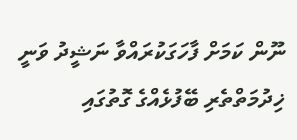ނޫން ކަމަށް ފާހަގަކުރައްވާ ނަޝީދު ވަނީ ޚިދުމަތްތެރި ބޭފުޅެއްގެ ގޮތުގައި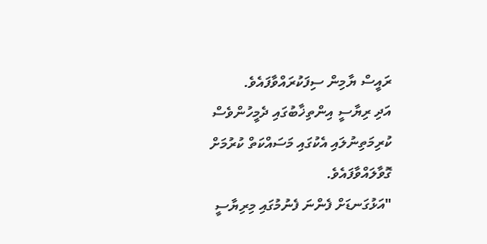ރައީސް ޔާމިން ސިފަކުރައްވާފައެވެ.
އަދި ރިޔާސީ އިންތިޚާބުގައި ދެމީހުންވެސް ކުރިމަތިނުލައި އެކުގައި މަސައްކަތް ކުރުމަށް ގޮވާލައްވާފައެވެ.
"އަޅުގަނޑަށް ފެންނަ ފެނުމުގައި މިރިޔާސީ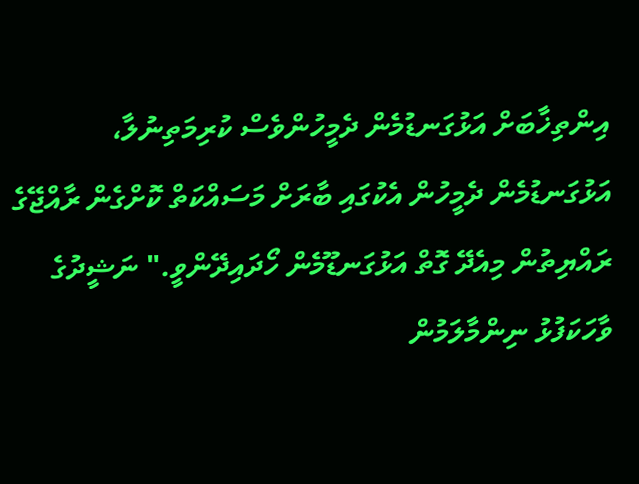އިންތިޚާބަށް އަޅުގަނޑުމެން ދެމީހުންވެސް ކުރިމަތިނުލާ، އަޅުގަނޑުމެން ދެމީހުން އެކުގައި ބާރަށް މަސައްކަތް ކޮށްގެން ރާއްޖޭގެ ރައްޔިތުން މިއެދޭ ގޮތް އަޅުގަނޑޫމެން ހޯދައިދޭންވީ." ނަޝީދުގެ ވާހަކަފުޅު ނިންމާލަމުން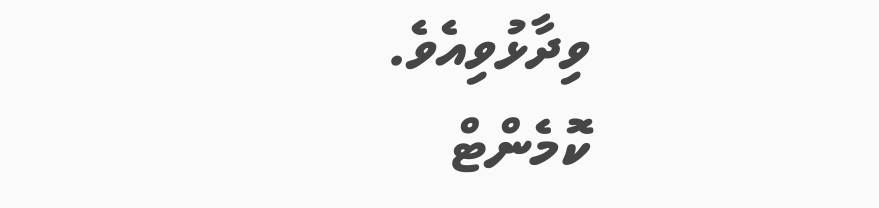ވިދާޅުވިއެވެ.
ކޮމެންޓް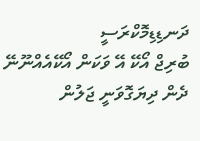ދަނޑިޑިމޮކްރަސީ
ބުރިޖް އޯކޭ އޭ ވަކަން އޯކޭއެއްނޫނޭ ދެން ދިޔަގޮވަނީ ޖަލުން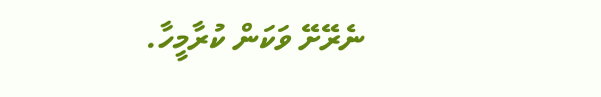ނެރޭށޭ ވަކަން ކުރާމީހާ.